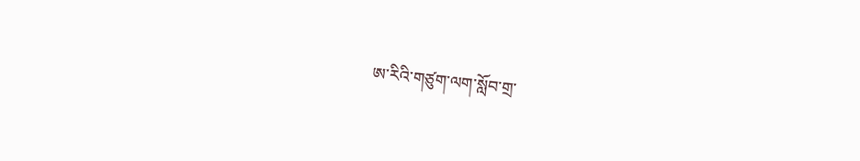ཨ་རིའི་གཙུག་ལག་སློབ་གྲ་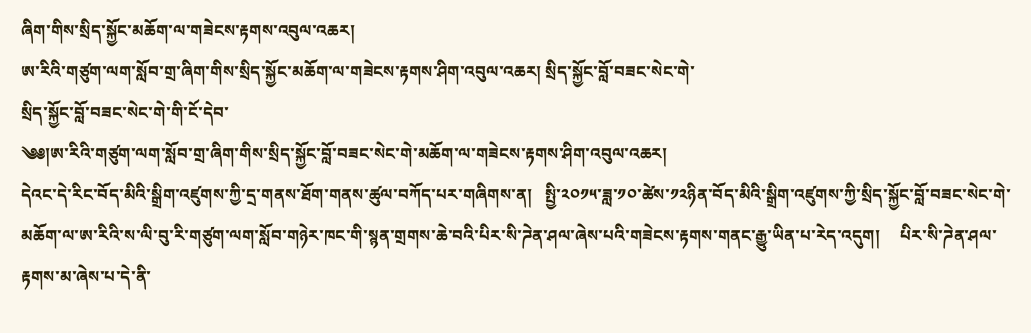ཞིག་གིས་སྲིད་སྐྱོང་མཆོག་ལ་གཟེངས་རྟགས་འབུལ་འཆར།
ཨ་རིའི་གཙུག་ལག་སློབ་གྲ་ཞིག་གིས་སྲིད་སྐྱོང་མཆོག་ལ་གཟེངས་རྟགས་ཤིག་འབུལ་འཆར། སྲིད་སྐྱོང་བློ་བཟང་སེང་གེ་
སྲིད་སྐྱོང་བློ་བཟང་སེང་གེ་གི་ངོ་དེབ་
༄༅།ཨ་རིའི་གཙུག་ལག་སློབ་གྲ་ཞིག་གིས་སྲིད་སྐྱོང་བློ་བཟང་སེང་གེ་མཆོག་ལ་གཟེངས་རྟགས་ཤིག་འབུལ་འཆར།
དེའང་དེ་རིང་བོད་མིའི་སྒྲིག་འཛུགས་ཀྱི་དྲ་གནས་ཐོག་གནས་ཚུལ་བཀོད་པར་གཞིགས་ན།   སྤྱི་༢༠༡༥་ཟླ་༡༠་ཚེས་༡༢ཉིན་བོད་མིའི་སྒྲིག་འཛུགས་ཀྱི་སྲིད་སྐྱོང་བློ་བཟང་སེང་གེ་མཆོག་ལ་ཨ་རིའི་ས་ལི་བུ་རི་གཙུག་ལག་སློབ་གཉེར་ཁང་གི་སྙན་གྲགས་ཆེ་བའི་པིར་སི་ཌེན་ཤལ་ཞེས་པའི་གཟེངས་རྟགས་གནང་རྒྱུ་ཡིན་པ་རེད་འདུག།     པིར་སི་ཌེན་ཤལ་རྟགས་མ་ཞེས་པ་དེ་ནི་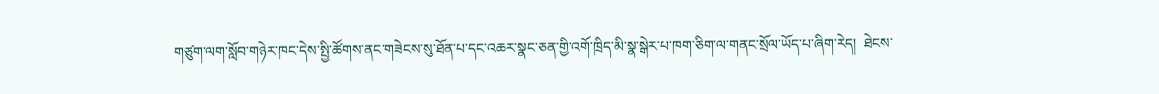གཙུག་ལག་སློབ་གཉེར་ཁང་དེས་སྤྱི་ཚོགས་ནང་གཟེངས་སུ་ཐོན་པ་དང་འཆར་སྣང་ཅན་གྱི་འགོ་ཁྲིད་མི་སྣ་སྒེར་པ་ཁག་ཅིག་ལ་གནང་སྲོལ་ཡོད་པ་ཞིག་རེད།  ཐེངས་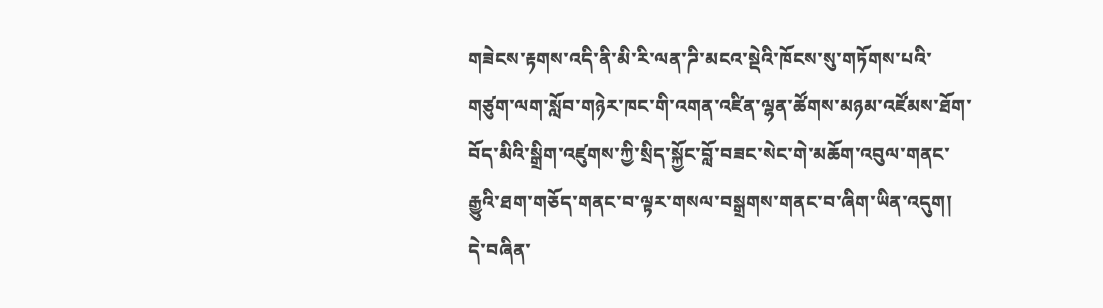གཟེངས་རྟགས་འདི་ནི་མི་རི་ལན་ཌི་མངའ་སྡེའི་ཁོངས་སུ་གཏོགས་པའི་གཙུག་ལག་སློབ་གཉེར་ཁང་གི་འགན་འཛིན་ལྷན་ཚོགས་མཉམ་འཛོམས་ཐོག་བོད་མིའི་སྒྲིག་འཛུགས་ཀྱི་སྲིད་སྐྱོང་བློ་བཟང་སེང་གེ་མཆོག་འབུལ་གནང་རྒྱུའི་ཐག་གཅོད་གནང་བ་ལྟར་གསལ་བསྒྲགས་གནང་བ་ཞིག་ཡིན་འདུག།  དེ་བཞིན་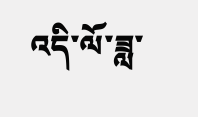འདི་ལོ་ཟླ་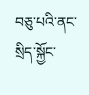བཅུ་པའི་ནང་སྲིད་སྐྱོང་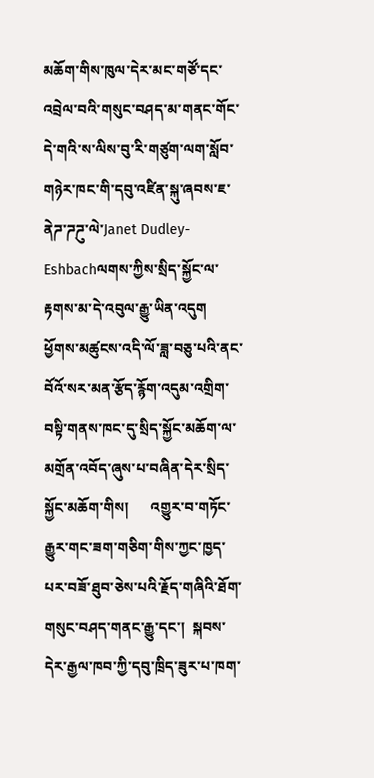མཆོག་གིས་ཁུལ་དེར་མང་གཙོ་དང་འབྲེལ་བའི་གསུང་བཤད་མ་གནང་གོང་དེ་གའི་ས་ལིས་བུ་རི་གཙུག་ལག་སློབ་གཉེར་ཁང་གི་དབུ་འཛིན་སྐུ་ཞབས་ཇ་ནེཌ་ཌཌུ་ལེ་Janet Dudley- Eshbachལགས་ཀྱིས་སྲིད་སྐྱོང་ལ་རྟགས་མ་དེ་འབུལ་རྒྱུ་ཡིན་འདུག    ཕྱོགས་མཚུངས་འདི་ལོ་ཟླ་བཅུ་པའི་ནང་བོའོ་སར་མན་རྩོད་རྙོག་འདུམ་འགྲིག་བསྟི་གནས་ཁང་དུ་སྲིད་སྐྱོང་མཆོག་ལ་མགྲོན་འབོད་ཞུས་པ་བཞིན་དེར་སྲིད་སྐྱོང་མཆོག་གིས།      འགྱུར་བ་གཏོང་རྒྱུར་གང་ཟག་གཅིག་གིས་ཀྱང་ཁྱད་པར་བཟོ་ཐུབ་ཅེས་པའི་རྗོད་གཞིའི་ཐོག་གསུང་བཤད་གནང་རྒྱུ་དང་།  སྐབས་དེར་རྒྱལ་ཁབ་ཀྱི་དབུ་ཁྲིད་ཟུར་པ་ཁག་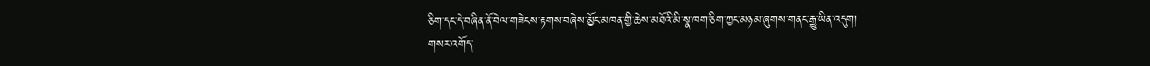ཅིག་དང་དེ་བཞིན་ནོ་བེལ་གཟེངས་རྟགས་བཞེས་མྱོང་མཁན་གྱི་ཆེས་མཐོའི་མི་སྣ་ཁག་ཅིག་ཀྱང་མཉམ་ཞུགས་གནང་རྒྱུ་ཡིན་འདུག།
གསར་འགོད་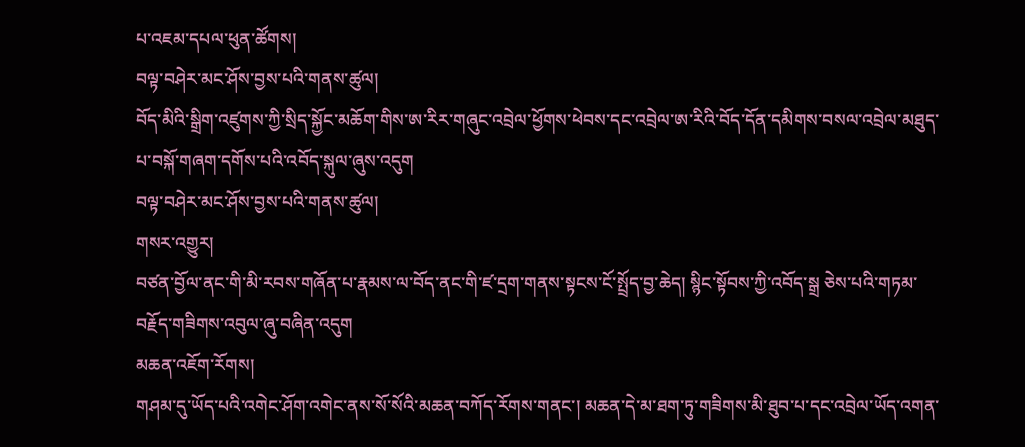པ་འཇམ་དཔལ་ཕུན་ཚོགས།
བལྟ་བཤེར་མང་ཤོས་བྱས་པའི་གནས་ཚུལ།
བོད་མིའི་སྒྲིག་འཛུགས་ཀྱི་སྲིད་སྐྱོང་མཆོག་གིས་ཨ་རིར་གཞུང་འབྲེལ་ཕྱོགས་ཕེབས་དང་འབྲེལ་ཨ་རིའི་བོད་དོན་དམིགས་བསལ་འབྲེལ་མཐུད་པ་བསྐོ་གཞག་དགོས་པའི་འབོད་སྐུལ་ཞུས་འདུག
བལྟ་བཤེར་མང་ཤོས་བྱས་པའི་གནས་ཚུལ།
གསར་འགྱུར།
བཙན་བྱོལ་ནང་གི་མི་རབས་གཞོན་པ་རྣམས་ལ་བོད་ནང་གི་ཛ་དྲག་གནས་སྟངས་ངོ་སྤྲོད་བྱ་ཆེད། སྙིང་སྟོབས་ཀྱི་འབོད་སྒྲ ཅེས་པའི་གཏམ་བརྗོད་གཟིགས་འབུལ་ཞུ་བཞིན་འདུག
མཆན་འཇོག་རོགས།
གཤམ་དུ་ཡོད་པའི་འགེང་ཤོག་འགེང་ནས་སོ་སོའི་མཆན་བཀོད་རོགས་གནང་། མཆན་དེ་མ་ཐག་ཏུ་གཟིགས་མི་ཐུབ་པ་དང་འབྲེལ་ཡོད་འགན་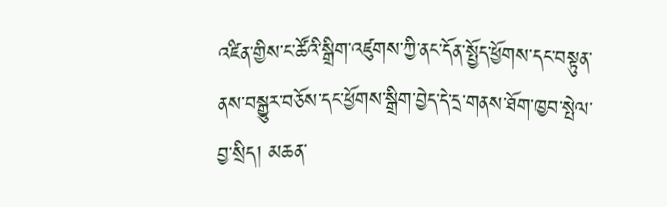འཛིན་གྱིས་ང་ཚོའི་སྒྲིག་འཛུགས་ཀྱི་ནང་དོན་སྤྱོད་ཕྱོགས་དང་བསྟུན་ནས་བསྒྱུར་བཅོས་དང་ཕྱོགས་སྒྲིག་བྱེད་དེ་དྲ་གནས་ཐོག་ཁྱབ་སྤེལ་བྱ་སྲིད། མཆན་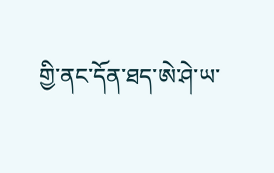གྱི་ནང་དོན་ཐད་ཨེ་ཤེ་ཡ་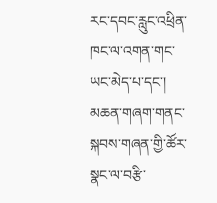རང་དབང་རླུང་འཕྲིན་ཁང་ལ་འགན་གང་ཡང་མེད་པ་དང་། མཆན་གཞག་གནང་སྐབས་གཞན་གྱི་ཚོར་སྣང་ལ་བརྩི་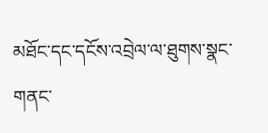མཐོང་དང་དངོས་འབྲེལ་ལ་ཐུགས་སྣང་གནང་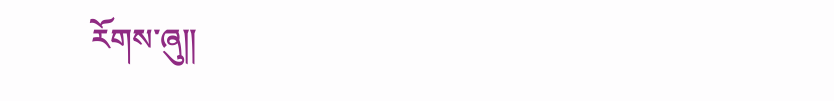རོགས་ཞུ༎